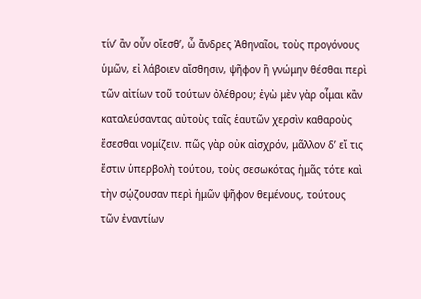τίνʼ ἂν οὖν οἴεσθʼ, ὦ ἄνδρες Ἀθηναῖοι, τοὺς προγόνους ὑμῶν, εἰ λάβοιεν αἴσθησιν, ψῆφον ἢ γνώμην θέσθαι περὶ τῶν αἰτίων τοῦ τούτων ὀλέθρου; ἐγὼ μὲν γὰρ οἶμαι κἂν καταλεύσαντας αὐτοὺς ταῖς ἑαυτῶν χερσὶν καθαροὺς ἔσεσθαι νομίζειν. πῶς γὰρ οὐκ αἰσχρόν, μᾶλλον δʼ εἴ τις ἔστιν ὑπερβολὴ τούτου, τοὺς σεσωκότας ἡμᾶς τότε καὶ τὴν σῴζουσαν περὶ ἡμῶν ψῆφον θεμένους, τούτους τῶν ἐναντίων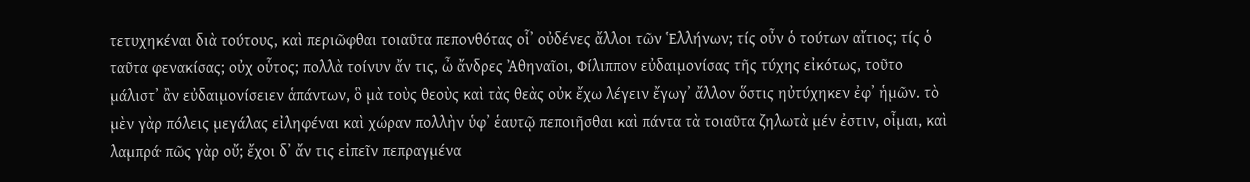τετυχηκέναι διὰ τούτους, καὶ περιῶφθαι τοιαῦτα πεπονθότας οἷʼ οὐδένες ἄλλοι τῶν Ἑλλήνων; τίς οὖν ὁ τούτων αἴτιος; τίς ὁ ταῦτα φενακίσας; οὐχ οὗτος; πολλὰ τοίνυν ἄν τις, ὦ ἄνδρες Ἀθηναῖοι, Φίλιππον εὐδαιμονίσας τῆς τύχης εἰκότως, τοῦτο μάλιστʼ ἂν εὐδαιμονίσειεν ἁπάντων, ὃ μὰ τοὺς θεοὺς καὶ τὰς θεὰς οὐκ ἔχω λέγειν ἔγωγʼ ἄλλον ὅστις ηὐτύχηκεν ἐφʼ ἡμῶν. τὸ μὲν γὰρ πόλεις μεγάλας εἰληφέναι καὶ χώραν πολλὴν ὑφʼ ἑαυτῷ πεποιῆσθαι καὶ πάντα τὰ τοιαῦτα ζηλωτὰ μέν ἐστιν, οἶμαι, καὶ λαμπρά· πῶς γὰρ οὔ; ἔχοι δʼ ἄν τις εἰπεῖν πεπραγμένα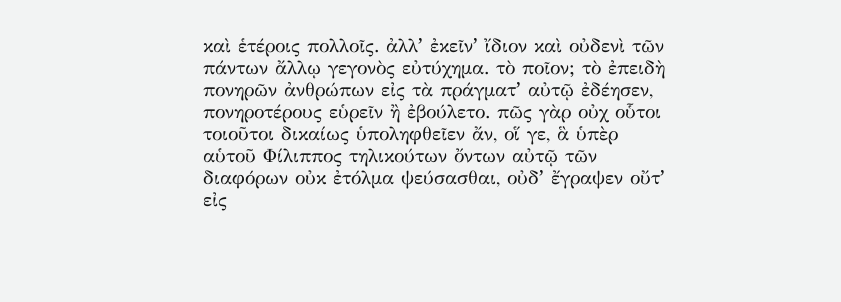καὶ ἑτέροις πολλοῖς. ἀλλʼ ἐκεῖνʼ ἴδιον καὶ οὐδενὶ τῶν πάντων ἄλλῳ γεγονὸς εὐτύχημα. τὸ ποῖον; τὸ ἐπειδὴ πονηρῶν ἀνθρώπων εἰς τὰ πράγματʼ αὐτῷ ἐδέησεν, πονηροτέρους εὑρεῖν ἢ ἐβούλετο. πῶς γὰρ οὐχ οὗτοι τοιοῦτοι δικαίως ὑποληφθεῖεν ἄν, οἵ γε, ἃ ὑπὲρ αὑτοῦ Φίλιππος τηλικούτων ὄντων αὐτῷ τῶν διαφόρων οὐκ ἐτόλμα ψεύσασθαι, οὐδʼ ἔγραψεν οὔτʼ εἰς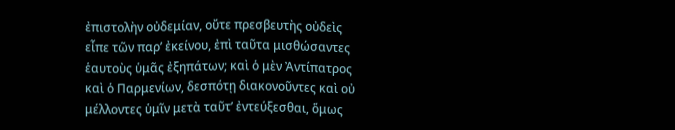ἐπιστολὴν οὐδεμίαν, οὔτε πρεσβευτὴς οὐδεὶς εἶπε τῶν παρʼ ἐκείνου, ἐπὶ ταῦτα μισθώσαντες ἑαυτοὺς ὑμᾶς ἐξηπάτων; καὶ ὁ μὲν Ἀντίπατρος καὶ ὁ Παρμενίων, δεσπότῃ διακονοῦντες καὶ οὐ μέλλοντες ὑμῖν μετὰ ταῦτʼ ἐντεύξεσθαι, ὅμως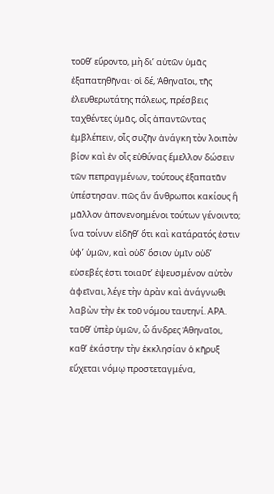τοῦθʼ εὕροντο, μὴ διʼ αὐτῶν ὑμᾶς ἐξαπατηθῆναι· οἱ δέ, Ἀθηναῖοι, τῆς ἐλευθερωτάτης πόλεως, πρέσβεις ταχθέντες ὑμᾶς, οἷς ἀπαντῶντας ἐμβλέπειν, οἷς συζῆν ἀνάγκη τὸν λοιπὸν βίον καὶ ἐν οἷς εὐθύνας ἔμελλον δώσειν τῶν πεπραγμένων, τούτους ἐξαπατᾶν ὑπέστησαν. πῶς ἂν ἄνθρωποι κακίους ἢ μᾶλλον ἀπονενοημένοι τούτων γένοιντο; ἵνα τοίνυν εἰδῆθʼ ὅτι καὶ κατάρατός ἐστιν ὑφʼ ὑμῶν, καὶ οὐδʼ ὅσιον ὑμῖν οὐδʼ εὐσεβές ἐστι τοιαῦτʼ ἐψευσμένον αὐτὸν ἀφεῖναι, λέγε τὴν ἀρὰν καὶ ἀνάγνωθι λαβὼν τὴν ἐκ τοῦ νόμου ταυτηνί. ΑΡΑ. ταῦθʼ ὑπὲρ ὑμῶν, ὦ ἄνδρες Ἀθηναῖοι, καθʼ ἑκάστην τὴν ἐκκλησίαν ὁ κῆρυξ εὔχεται νόμῳ προστεταγμένα,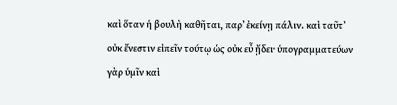καὶ ὅταν ἡ βουλὴ καθῆται, παρʼ ἐκείνῃ πάλιν. καὶ ταῦτʼ οὐκ ἔνεστιν εἰπεῖν τούτῳ ὡς οὐκ εὖ ᾔδει· ὑπογραμματεύων γὰρ ὑμῖν καὶ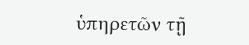ὑπηρετῶν τῇ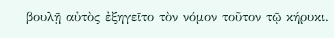βουλῇ αὐτὸς ἐξηγεῖτο τὸν νόμον τοῦτον τῷ κήρυκι.